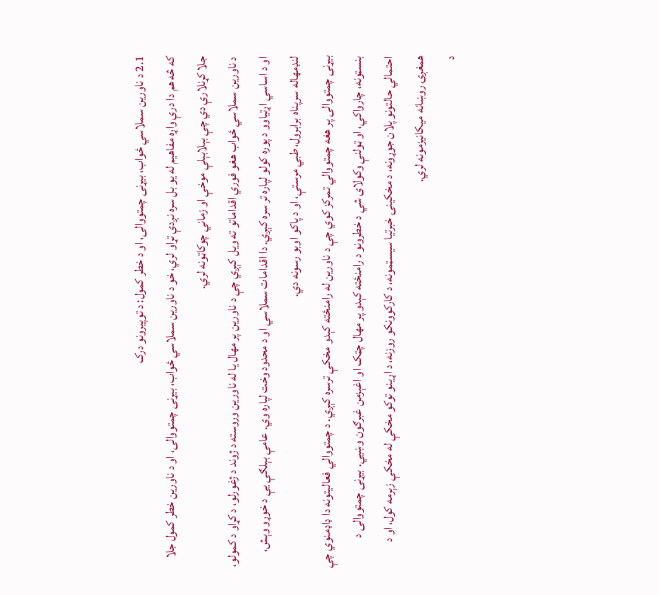2.1 د ناورین سملاسي ځواب، بیړنی چمتووالی، او د خطر کمول: د توپیرونو درک
که څه هم دا درې واړه مفاهیم له یو بل سره نږدې تړاو لري، خو د ناورین سملاسي ځواب، بیړنی چمتووالی، او د ناورین خطر کمول جلا جلا کړنلارې دي چې بېلابېلې موخې او زماني چوکاټونه لري.
د ناورین سملاسي ځواب هغو فوري اقداماتو ته ویل کېږي چې د ناورین پر مهال یا له ناورین وروسته د ژوند د ژغورلو، د کړاو د کمولو، او د اساسي اړتیاوو د پوره کولو لپاره تر سره کېږي. دا اقدامات سملاسي او د محدود وخت لپاره وي. عامې بېلګې یې د خوړو وېش، لنډمهاله سرپناه برابرول، طبي مرستې، او د پاکو اوبو رسونه دي.
بیړنی چمتووالی پر هغه چمتووالي تمرکز کوي چې د ناورین له رامنځته کېدو مخکې ترسره کېږي. د چمتووالي فعالیتونه دا ډاډمنوي چې بنسټونه، چارواکي، او ټولنې وکولای شي د خطرونو د رامنځته کېدو پر مهال چټک او اغېزمن غبرګون وښيي. بیړنی چمتووالی د احتمالي حالتونو پلان جوړونه، د مخکینۍ خبرتیا سیسټمونه، د کارکوونکو روزنه، د اړینو توکو مخکې له مخکې زېرمه کول، او د همغږۍ روښانه میکانیزمونه لري.
د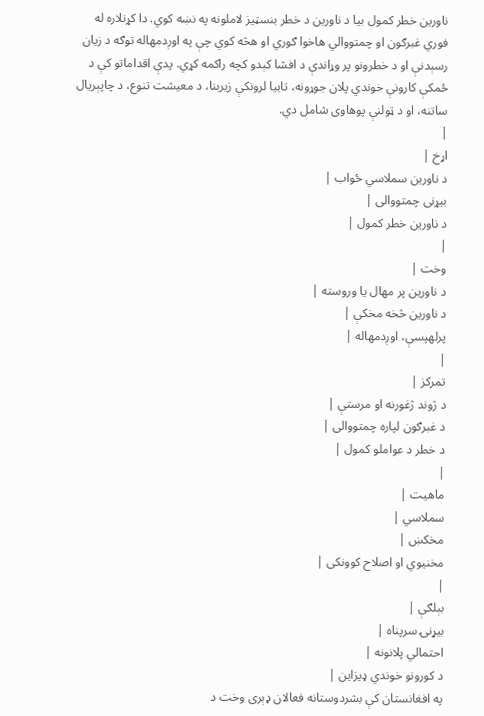ناورین خطر کمول بیا د ناورین د خطر بنسټیز لاملونه په نښه کوي. دا کړنلاره له فوري غبرګون او چمتووالي هاخوا ګوري او هڅه کوي چې په اوږدمهاله توګه د زیان رسېدنې او د خطرونو پر وړاندې د افشا کېدو کچه راکمه کړي. پدې اقداماتو کې د ځمکې کارونې خوندي پلان جوړونه، تابیا لرونکې زیربنا، د معیشت تنوع، د چاپېریال ساتنه، او د ټولنې پوهاوی شامل دي.
|
اړخ |
د ناورین سملاسي ځواب |
بیړنی چمتووالی |
د ناورین خطر کمول |
|
وخت |
د ناورین پر مهال یا وروسته |
د ناورین څخه مخکې |
پرلهپسې، اوږدمهاله |
|
تمرکز |
د ژوند ژغورنه او مرستې |
د غبرګون لپاره چمتووالی |
د خطر د عواملو کمول |
|
ماهیت |
سملاسي |
مخکښ |
مخنیوي او اصلاح کوونکی |
|
بېلګې |
بیړنۍ سرپناه |
احتمالي پلانونه |
د کورونو خوندي ډیزاین |
په افغانستان کې بشردوستانه فعالان ډېری وخت د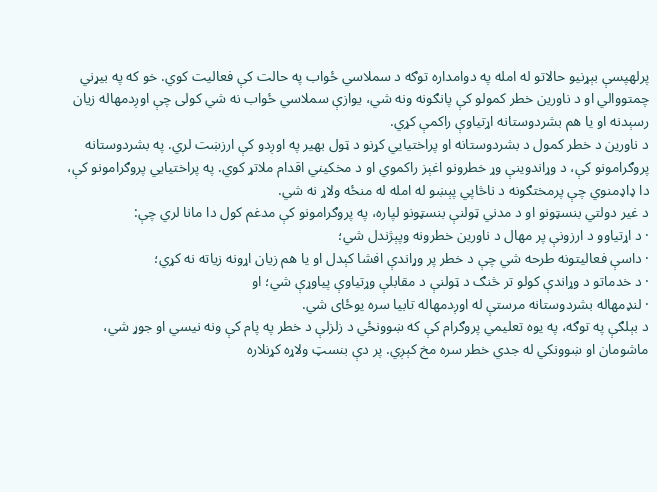پرلهپسې بېړنیو حالاتو له امله په دوامداره توګه د سملاسي ځواب په حالت کې فعالیت کوي. خو که په بیړني چمتووالي او د ناورین خطر کمولو کې پانګونه ونه شي، یوازې سملاسي ځواب نه شي کولی چې اوږدمهاله زیان رسېدنه او یا هم بشردوستانه اړتیاوې راکمې کړي.
د ناورین د خطر کمول د بشردوستانه او پراختیايي کړنو د ټول بهیر په اوږدو کې ارزښت لري. په بشردوستانه پروګرامونو کې، د وړاندوینې وړ خطرونو اغېز راکموي او د مخکیني اقدام ملاتړ کوي. په پراختیايي پروګرامونو کې، دا ډاډمنوي چې پرمختګونه د ناڅاپي پېښو له امله له منځه ولاړ نه شي.
د غیر دولتي بنسټونو او د مدني ټولنې بنسټونو لپاره، په پروګرامونو کې مدغم کول دا مانا لري چې:
· د اړتیاوو د ارزونې پر مهال د ناورین خطرونه وپېژندل شي؛
· داسې فعالیتونه طرحه شي چې د خطر پر وړاندې افشا کېدل او یا هم زیان اړونه زیاته نه کړي؛
· د خدماتو د وړاندې کولو تر څنګ د ټولنې د مقابلې وړتیاوې پیاوړې شي؛ او
· لنډمهاله بشردوستانه مرستې له اوږدمهاله تابیا سره یوځای شي.
د بېلګې په توګه، په یوه تعلیمي پروګرام کې که ښوونځي د زلزلې د خطر په پام کې ونه نیسي او جوړ شي، ماشومان او ښوونکي له جدي خطر سره مخ کېږي. پر دې بنسټ ولاړه کړنلاره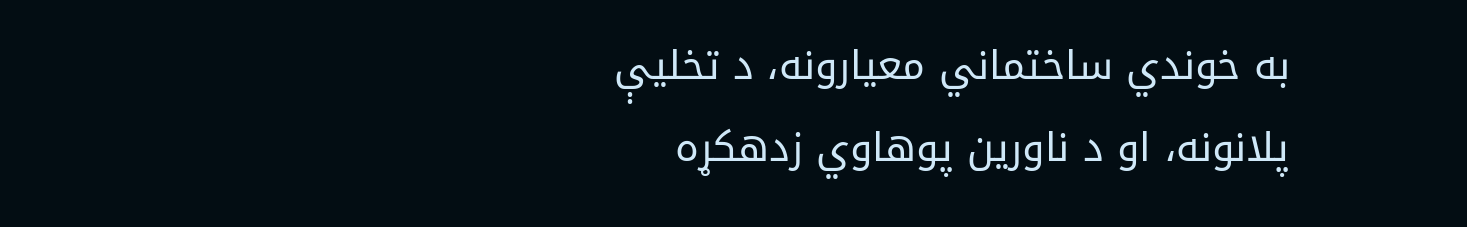به خوندي ساختماني معیارونه، د تخلیې پلانونه، او د ناورین پوهاوي زدهکړه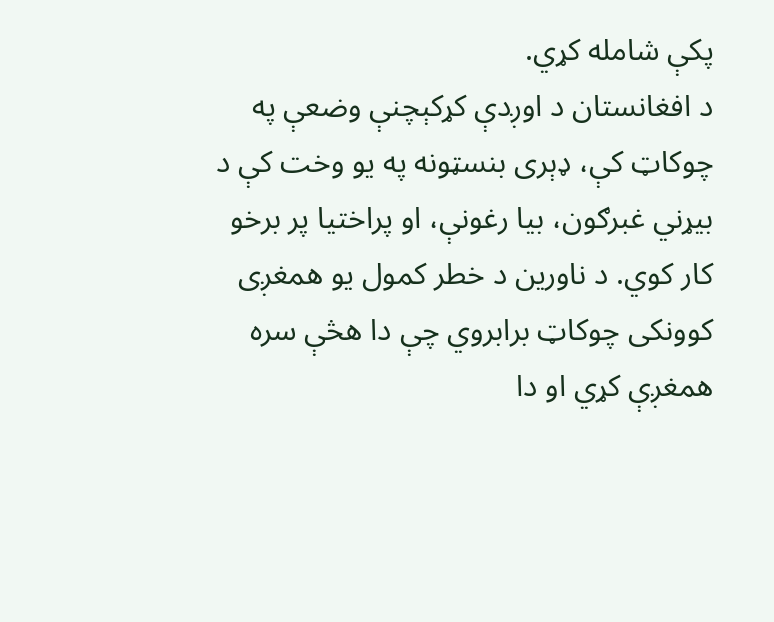پکې شامله کړي.
د افغانستان د اوږدې کړکېچنې وضعې په چوکاټ کې، ډېری بنسټونه په یو وخت کې د بیړني غبرګون، بیا رغونې، او پراختیا پر برخو کار کوي. د ناورین د خطر کمول یو همغږی کوونکی چوکاټ برابروي چې دا هڅې سره همغږې کړي او دا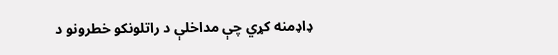ډاډمنه کړي چې مداخلې د راتلونکو خطرونو د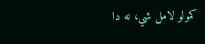کمولو لامل شي، نه دا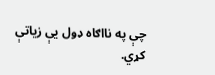چې په نااګاه ډول یې زیاتې کړي.